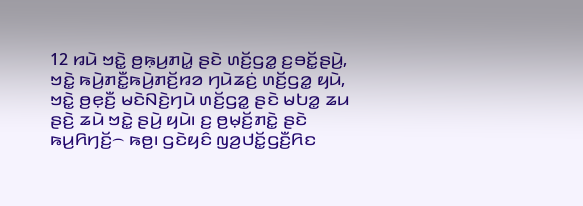12 ꤙꤣꤧ ꤠꤢꤧ꤭ ꤥ꤬ꤒ꤫ꤣ꤬ꤊꤣꤧ꤭ ꤔꤢꤧ ꤛꤢꤩ꤬ꤞꤤ꤭ ꤢ꤬ꤋꤢꤩ꤭ꤔꤣꤧ꤬, ꤠꤢꤧ꤭ ꤒꤣꤧ꤬ꤊꤢꤪ꤭ꤒꤣꤧ꤬ꤊꤢꤩ꤬ꤙꤤ ꤚꤣꤧꤘꤢꤦ꤬ ꤛꤢꤩ꤬ꤞꤤ꤭ ꤟꤣꤧ, ꤠꤢꤧ꤭ ꤥ꤬ꤕ꤫ꤢꤪ꤬ ꤗꤢꤧꤡꤢꤧ꤬ꤚꤣꤧ ꤛꤢꤩ꤬ꤞꤤ꤭ ꤔꤢꤧ ꤗꤝꤤ꤭ ꤘꤣ ꤔꤢꤧ꤬ ꤘꤣꤧ ꤠꤢꤧ꤭ ꤔꤣꤧ꤬ ꤟꤣꤧ꤯ ꤢ꤬ ꤥ꤬ꤗ꤫ꤢꤩ꤬ꤊꤢꤧ꤭ ꤔꤢꤧ ꤒꤣ꤬ꤖꤚꤢꤩ꤬꤮ ꤒꤥ꤬꤯ ꤞꤢꤧꤟꤢꤨ ꤜꤤ꤬ꤓꤢꤩ꤭ꤞꤢꤪ꤬ꤖꤢ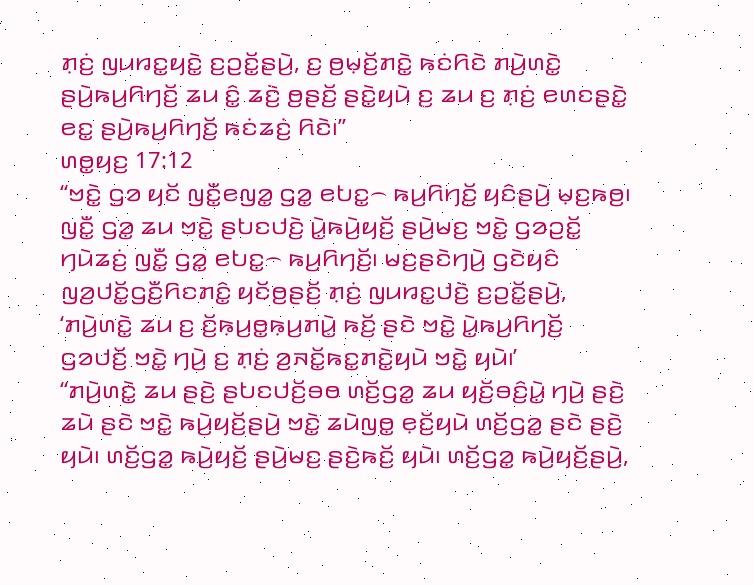ꤊ꤫ꤢꤦ꤬ ꤜꤣꤙꤢ꤭ꤟꤢꤧ꤭ ꤢ꤬ꤑꤢꤩ꤭ꤔꤣꤧ꤬, ꤢ꤬ ꤥ꤬ꤗ꤫ꤢꤩ꤬ꤊꤢꤧ꤭ ꤒꤢꤦꤖꤢꤧ ꤊꤣꤧ꤬ꤛꤢꤧ꤭ ꤔꤣꤧ꤬ꤒꤣ꤬ꤖꤚꤢꤩ꤬ ꤘꤣ ꤢꤨ꤭ ꤘꤢꤧ꤬ ꤥ꤬ꤔꤢꤩ꤬ ꤔꤢꤧ꤭ꤟꤣꤧ ꤢ꤬ ꤘꤣ ꤢ꤬ ꤊ꤫ꤢꤦ꤬ ꤕꤛꤢꤔꤢꤧ꤭ ꤕꤢ꤭ ꤔꤣꤧ꤬ꤒꤣ꤬ꤖꤚꤢꤩ꤬ ꤒꤢꤦꤘꤢꤦ꤬ ꤖꤢꤧ꤯”
ꤛꤥ꤭ꤟꤢ꤬ 17:12
“ꤠꤢꤧ꤭ ꤞꤤ ꤟꤢꤩ ꤜꤢꤪ꤭ꤕꤜꤤ꤭ ꤞꤤ꤭ ꤕꤝꤢ꤭꤮ ꤒꤣ꤬ꤖꤚꤢꤩ꤬ ꤟꤢꤨꤔꤣꤧ꤬ ꤗ꤫ꤢ꤬ꤒꤥ꤬꤯ ꤜꤢꤪ꤭ ꤞꤤ꤭ ꤘꤣ ꤠꤢꤧ꤭ ꤔꤝꤢꤓꤢꤧ꤬ ꤣꤧ꤭ꤒꤣꤧ꤬ꤟꤢꤩ꤬ ꤔꤣꤧ꤬ꤗꤢ꤬ ꤠꤢꤧ꤭ ꤞꤤꤑꤢꤩ꤭ ꤚꤣꤧꤘꤢꤦ꤬ ꤜꤢꤪ꤭ ꤞꤤ꤭ ꤕꤝꤢ꤭꤮ ꤒꤣ꤬ꤖꤚꤢꤩ꤬꤯ ꤗꤢ꤬ꤔꤢꤧꤚꤣꤧ꤬ ꤞꤢꤧꤟꤢꤨ ꤜꤤ꤬ꤓꤢꤩ꤭ꤞꤢꤪ꤬ꤖꤢꤊꤢꤨ꤭ ꤟꤢꤩꤥ꤬ꤔꤢꤩ꤬ ꤊ꤫ꤢꤦ꤬ ꤜꤣꤙꤢ꤭ꤓꤢꤧ꤬ ꤢ꤬ꤑꤢꤩ꤭ꤔꤣꤧ꤬, ‘ꤊꤣꤧ꤬ꤛꤢꤧ꤭ ꤘꤣ ꤢ꤬ ꤢꤩ꤬ꤒ꤫ꤣ꤬ꤥ꤭ꤒ꤫ꤣ꤬ꤊꤣꤧ꤭ ꤒꤢꤩ꤬ ꤔꤢꤧ ꤠꤢꤧ꤭ ꤣꤧ꤭ꤒꤣ꤬ꤖꤚꤢꤩ꤬ ꤞꤤꤓꤢꤩ꤬ ꤠꤢꤧ꤭ ꤚꤣꤧ꤬ ꤢ꤬ ꤊ꤫ꤢꤦ꤬ ꤤ꤬ꤏꤢꤩ꤭ꤒꤢ꤭ꤊꤢꤧ꤭ꤟꤣꤧ ꤠꤢꤧ꤭ ꤟꤣꤧ꤯’
“ꤊꤣꤧ꤬ꤛꤢꤧ꤭ ꤘꤣ ꤔꤢꤧ꤬ ꤔꤝꤢꤓꤢꤩ꤬ꤋꤥ ꤛꤢꤩ꤬ꤞꤤ꤭ ꤘꤣ ꤟꤢꤩ꤬ꤋꤢꤨ꤬ꤣꤧ꤭ ꤚꤣꤧ꤬ ꤔꤢꤧ꤬ ꤘꤣꤧ ꤔꤢꤧ ꤠꤢꤧ꤭ ꤒꤣꤧ꤬ꤟꤢꤩ꤬ꤔꤣꤧ꤬ ꤠꤢꤧ꤭ ꤘꤣꤧꤜꤥ꤭ ꤕ꤫ꤢꤩ꤬ꤟꤣꤧ ꤛꤢꤩ꤬ꤞꤤ꤭ ꤔꤢꤧ ꤔꤢꤧ꤬ ꤟꤣꤧ꤯ ꤛꤢꤩ꤬ꤞꤤ꤭ ꤒꤣꤧ꤬ꤟꤢꤩ꤬ ꤔꤣꤧ꤬ꤗꤢ꤬ ꤔꤢꤧ꤬ꤒꤢꤩ꤬ ꤟꤣꤧ꤯ ꤛꤢꤩ꤬ꤞꤤ꤭ ꤒꤣꤧ꤬ꤟꤢꤩ꤬ꤔꤣꤧ꤬,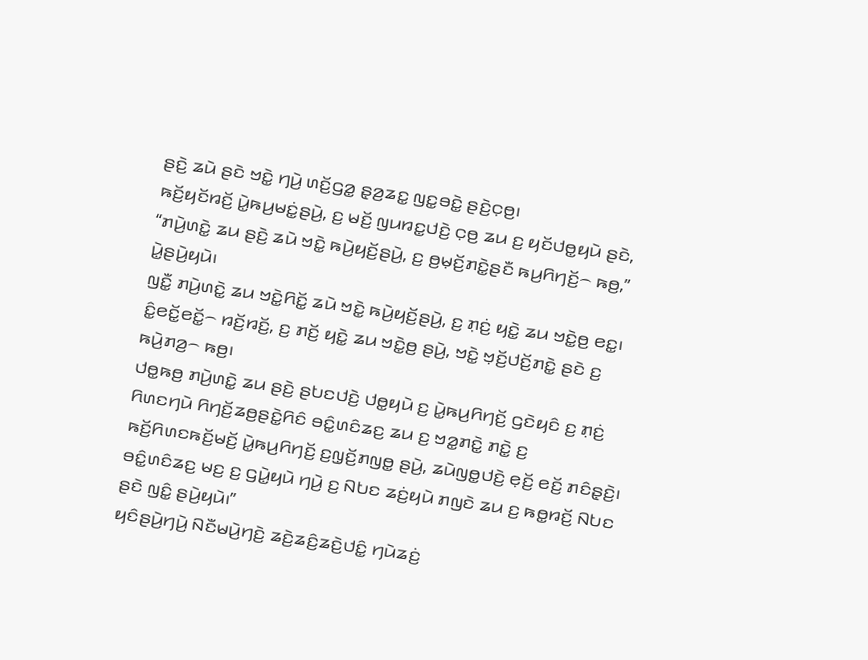ꤔꤢꤧ꤬ ꤘꤣꤧ ꤔꤢꤧ ꤠꤢꤧ꤭ ꤚꤣꤧ꤬ ꤛꤢꤩ꤬ꤞꤤ꤭ ꤔ꤫ꤤ꤬ꤘꤢ꤭ ꤜꤢ꤭ꤋꤢꤧ꤭ ꤔꤢꤧ꤬ꤍ꤫ꤥ꤬꤯
ꤒꤢꤩ꤬ꤟꤢꤩꤙꤢꤩ꤬ ꤣꤧ꤭ꤒꤣ꤬ꤗꤢꤦ꤭ꤔꤣꤧ꤬, ꤢ꤬ ꤗꤢꤩ꤬ ꤜꤣꤙꤢ꤭ꤓꤢꤧ꤬ ꤍ꤫ꤥ꤬ ꤘꤣ ꤢ꤬ ꤟꤢꤩꤓꤥ꤭ꤟꤣꤧ ꤔꤢꤧ, “ꤊꤣꤧ꤬ꤛꤢꤧ꤭ ꤘꤣ ꤔꤢꤧ꤬ ꤘꤣꤧ ꤠꤢꤧ꤭ ꤒꤣꤧ꤬ꤟꤢꤩ꤬ꤔꤣꤧ꤬, ꤢ꤬ ꤥ꤬ꤗ꤫ꤢꤩ꤬ꤊꤢꤧ꤭ꤔꤢꤪ ꤒꤣ꤬ꤖꤚꤢꤩ꤬꤮ ꤒꤥ꤬,” ꤣꤧ꤭ꤔꤣꤧ꤬ꤟꤣꤧ꤯
ꤜꤢꤪ꤭ ꤊꤣꤧ꤬ꤛꤢꤧ꤭ ꤘꤣ ꤠꤢꤧ꤭ꤖꤢꤩ꤭ ꤘꤣꤧ ꤠꤢꤧ꤭ ꤒꤣꤧ꤬ꤟꤢꤩ꤬ꤔꤣꤧ꤬, ꤢ꤬ ꤊ꤫ꤢꤦ꤬ ꤟꤢꤧ꤭ ꤘꤣ ꤠꤢꤧ꤭ꤥ꤬ ꤕꤢ꤭꤯ ꤢꤨ꤭ꤕꤢꤩ꤭ꤕꤢꤩ꤭꤮ ꤙꤢꤩ꤬ꤙꤢꤩ꤬, ꤢ꤬ ꤊꤢꤩ꤬ ꤟꤢꤧ꤭ ꤘꤣ ꤠꤢꤧ꤭ꤥ꤬ ꤔꤣꤧ꤬, ꤠꤢꤧ꤭ ꤠ꤫ꤢꤩ꤬ꤓꤢꤩ꤬ꤊꤢꤧ꤭ ꤔꤢꤧ ꤢ꤬ ꤒꤣꤧ꤬ꤊꤤ꤬꤮ ꤒꤥ꤬꤯
ꤓꤥ꤭ꤒꤥ꤬ ꤊꤣꤧ꤬ꤛꤢꤧ꤭ ꤘꤣ ꤔꤢꤧ꤬ ꤔꤝꤢꤓꤢꤧ꤬ ꤓꤥ꤭ꤟꤣꤧ ꤢ꤬ ꤣꤧ꤭ꤒꤣ꤬ꤖꤚꤢꤩ꤬ ꤞꤢꤧꤟꤢꤨ ꤢ꤬ ꤊ꤫ꤢꤦ꤬ ꤖꤛꤢꤚꤣꤧ ꤖꤚꤢꤩ꤬ꤘꤥ꤬ꤔꤢꤧ꤭ꤖꤢꤨ ꤋꤢꤨ꤭ꤛꤢꤨꤘꤢ꤬ ꤘꤣ ꤢ꤬ ꤠꤤ꤭ꤊꤢꤧ꤭ ꤊꤢꤧ꤭ ꤢ꤬ ꤒꤢꤩ꤬ꤖꤛꤢꤒꤢꤩ꤬ꤗꤢꤩ꤬ ꤣꤧ꤭ꤒꤣ꤬ꤖꤚꤢꤩ꤬ ꤢ꤬ꤜ꤫ꤢꤩ꤬ꤊꤜꤥ꤭ ꤔꤣꤧ꤬, ꤘꤣꤧꤜꤥ꤭ꤓꤢꤧ꤬ ꤕ꤫ꤢꤩ꤬ ꤕꤢꤩ꤬ ꤊꤢꤨꤔ꤫ꤢꤧ꤬꤯ ꤋꤢꤨ꤭ꤛꤢꤨꤘꤢ꤬ ꤗꤢ꤬ ꤢ꤬ ꤞꤣꤧ꤭ꤟꤣꤧ ꤚꤣꤧ꤬ ꤢ꤬ ꤡꤝꤢ ꤘꤢꤦ꤬ꤟꤣꤧ ꤊꤜꤢꤧ ꤘꤣ ꤢ꤬ ꤒꤥ꤭ꤙꤢꤩ꤬ ꤡꤝꤢ ꤔꤢꤧ ꤜꤢꤨ꤭ ꤔꤣꤧ꤬ꤟꤣꤧ꤯”
ꤟꤢꤨꤔꤣꤧ꤬ꤚꤣꤧ꤬ ꤡꤢꤪꤗꤣꤧ꤬ꤚꤢꤧ꤬ ꤘꤢꤧ꤬ꤘꤢꤨ꤬ꤘꤢꤧ꤬ꤓꤢꤨ꤭ ꤚꤣꤧꤘꤢꤦ꤬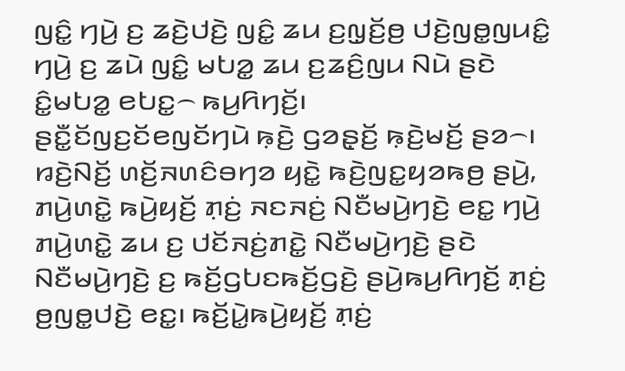ꤜꤢꤨ꤭ ꤚꤣꤧ꤬ ꤢ꤬ ꤘꤢꤧ꤬ꤓꤢꤧ꤬ ꤜꤢꤨ꤭ ꤘꤣ ꤢ꤬ꤜ꤫ꤢꤩ꤬ꤥ꤬ ꤓꤢꤧ꤬ꤜꤥ꤭ꤜꤣꤢꤨ꤭ ꤚꤣꤧ꤬ ꤢ꤬ ꤘꤣꤧ ꤜꤢꤨ꤭ ꤗꤝꤤ꤭ ꤘꤣ ꤢ꤬ꤘꤢꤨ꤬ꤜꤣ ꤡꤣꤧ ꤔꤢꤧ ꤢꤨ꤭ꤗꤝꤤ꤭ ꤕꤝꤢ꤭꤮ ꤒꤣ꤬ꤖꤚꤢꤩ꤬꤯
ꤔꤢꤪ꤭ꤢꤩꤜꤢ꤬ꤢꤩꤕꤜꤢꤩꤚꤣꤧ ꤒ꤫ꤢꤧ꤬ ꤞꤤꤔ꤫ꤢꤩ꤬ ꤒ꤫ꤢꤧ꤬ꤗꤢꤩ꤬ ꤔꤤ꤮꤯ ꤙꤢꤧ꤬ꤡꤢꤩ꤬ ꤛꤢꤩ꤬ꤏꤛꤢꤨꤋꤚꤤ ꤟꤢꤧ꤭ ꤒꤢꤧ꤬ꤜꤢ꤭ꤟꤤꤒꤥ꤬ ꤔꤣꤧ꤬, ꤊꤣꤧ꤬ꤛꤢꤧ꤭ ꤒꤣꤧ꤬ꤟꤢꤩ꤬ ꤊ꤫ꤢꤦ꤬ ꤏꤢꤏꤢꤦ꤬ ꤡꤢꤪꤗꤣꤧ꤬ꤚꤢꤧ꤬ ꤕꤢ꤭ ꤚꤣꤧ꤬ ꤊꤣꤧ꤬ꤛꤢꤧ꤭ ꤘꤣ ꤢ꤬ ꤓꤢꤩꤏꤢꤦ꤬ꤊꤢꤧ꤭ ꤡꤢꤪꤗꤣꤧ꤬ꤚꤢꤧ꤬ ꤔꤢꤧ ꤡꤢꤪꤗꤣꤧ꤬ꤚꤢꤧ꤬ ꤢ꤬ ꤒꤢꤩ꤬ꤞꤝꤢꤒꤢꤩ꤬ꤞꤢꤧ꤬ ꤔꤣꤧ꤬ꤒꤣ꤬ꤖꤚꤢꤩ꤬ ꤊ꤫ꤢꤦ꤬ ꤥ꤬ꤜꤥ꤭ꤓꤢꤧ꤬ ꤕꤢ꤭꤯ ꤒꤢꤩ꤬ꤣꤧ꤭ꤒꤣꤧ꤬ꤟꤢꤩ꤬ ꤊ꤫ꤢꤦ꤬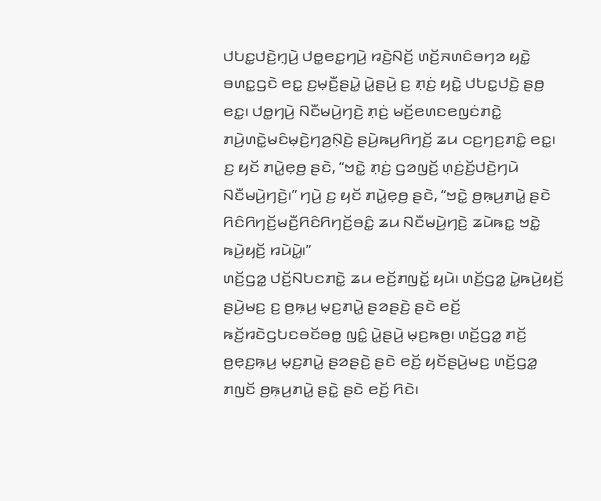ꤓꤝꤢ꤭ꤓꤢꤧ꤬ꤚ꤫ꤣꤧ꤬ ꤓꤥ꤭ꤕꤢ꤭ꤚꤣꤧ꤬ ꤙꤢꤧ꤬ꤡꤢꤩ꤬ ꤛꤢꤩ꤬ꤏꤛꤢꤨꤋꤚꤤ ꤟꤢꤧ꤭ ꤋꤛꤢ꤭ꤞꤢꤧ ꤕꤢ꤭ ꤢ꤬ꤗ꤫ꤢꤪ꤬ꤔꤣꤧ꤭ ꤣꤧ꤭ꤔꤣꤧ꤬ ꤢ꤬ ꤊ꤫ꤢꤦ꤬ ꤟꤢꤧ꤭ ꤓꤝꤢ꤭ꤓꤢꤧ꤬ ꤔꤥ꤬ ꤕꤢ꤭꤯ ꤓꤥ꤭ꤚꤣꤧ꤬ ꤡꤢꤪꤗꤣꤧ꤬ꤚꤢꤧ꤬ ꤊ꤫ꤢꤦ꤬ ꤗꤢꤩ꤬ꤕꤛꤢꤕꤜꤢꤦꤊꤢꤧ꤭ ꤊꤣꤧ꤬ꤛꤢꤧ꤭ꤗꤢꤨꤗ꤫ꤢꤧ꤬ꤚꤤ꤬ꤡ꤫ꤢꤧ꤬ ꤔꤣꤧ꤬ꤒꤣ꤬ꤖꤚꤢꤩ꤬ ꤘꤣ ꤍꤢ꤬ꤚꤢ꤬ꤊꤢꤨ꤭ ꤕꤢ꤭꤯
ꤢ꤬ ꤟꤢꤩ ꤊꤣꤧ꤭ꤕ꤫ꤥ꤬ ꤔꤢꤧ, “ꤠꤢꤧ꤭ ꤊ꤫ꤢꤦ꤬ ꤞꤤꤜꤢꤩ꤬ ꤛ꤫ꤢꤦ꤬ꤢꤩ꤬ꤓꤢꤧ꤬ꤚꤣꤧ ꤡꤢꤪꤗꤣꤧ꤬ꤚꤢꤧ꤬꤯” ꤚꤣꤧ꤬ ꤢ꤬ ꤟꤢꤩ ꤊꤣꤧ꤭ꤕ꤫ꤥ꤬ ꤔꤢꤧ, “ꤠꤢꤧ꤭ ꤥ꤬ꤒ꤫ꤣ꤬ꤊꤣꤧ꤭ ꤔꤢꤧ ꤖꤢꤨꤖꤚꤢꤩ꤬ꤗꤢꤪ꤬ꤖꤢꤨꤖꤚꤢꤩ꤬ꤋꤢꤨ꤭ ꤘꤣ ꤡꤢꤪꤗꤣꤧ꤬ꤚꤢꤧ꤬ ꤘꤣꤧꤒꤢ꤭ ꤠꤢꤧ꤭ ꤒꤣꤧ꤬ꤟꤢꤩ꤬ ꤙꤣꤧꤣꤧ꤭꤯”
ꤛꤢꤩ꤬ꤞꤤ꤭ ꤓꤢꤩ꤬ꤡꤝꤢꤊꤢꤧ꤭ ꤘꤣ ꤕꤢꤩ꤬ꤊꤜꤢꤩ꤭ ꤟꤣꤧ꤯ ꤛꤢꤩ꤬ꤞꤤ꤭ ꤣꤧ꤭ꤒꤣꤧ꤬ꤟꤢꤩ꤬ ꤔꤣꤧ꤬ꤗꤢ꤬ ꤢ꤬ ꤥ꤬ꤒ꤫ꤣ꤬ ꤗ꤫ꤢ꤬ꤊꤣꤧ꤭ ꤔꤤꤔꤢꤧ꤬ ꤔꤢꤧ ꤕꤢꤩ꤬ ꤒꤢꤩ꤬ꤙꤢꤧꤞꤝꤢꤋꤢꤩꤋꤥ꤭ ꤜꤢꤨ꤭ ꤣꤧ꤭ꤔꤣꤧ꤬ ꤗ꤫ꤢ꤬ꤒꤥ꤬꤯ ꤛꤢꤩ꤬ꤞꤤ꤭ ꤊꤢꤩ꤬ ꤥ꤬ꤕ꤫ꤢ꤬ꤒ꤫ꤣ꤬ ꤗ꤫ꤢ꤬ꤊꤣꤧ꤭ ꤔꤤꤔꤢꤧ꤬ ꤔꤢꤧ ꤕꤢꤩ꤬ ꤟꤢꤩꤔꤣꤧ꤬ꤗꤢ꤬ ꤛꤢꤩ꤬ꤞꤤ꤭ ꤊꤜꤢꤩ ꤥ꤬ꤒ꤫ꤣ꤬ꤊꤣꤧ꤭ ꤔꤢꤧ꤭ ꤔꤢꤧ ꤕꤢꤩ꤬ ꤖꤢꤧ꤯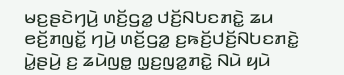ꤗꤢ꤬ꤔꤢꤧꤚꤣꤧ꤬ ꤛꤢꤩ꤬ꤞꤤ꤭ ꤓꤢꤩ꤬ꤡꤝꤢꤊꤢꤧ꤭ ꤘꤣ ꤕꤢꤩ꤬ꤊꤜꤢꤩ꤭ ꤚꤣꤧ꤬ ꤛꤢꤩ꤬ꤞꤤ꤭ ꤢ꤬ꤒꤢꤩ꤬ꤓꤢꤩ꤬ꤡꤝꤢꤊꤢꤧ꤭ ꤣꤧ꤭ꤔꤣꤧ꤬ ꤢ꤬ ꤘꤣꤧꤜꤥ꤭ ꤜ꤫ꤢ꤬ꤜꤤ꤭ꤊꤢꤧ꤭ ꤡꤣꤧ ꤟꤣꤧ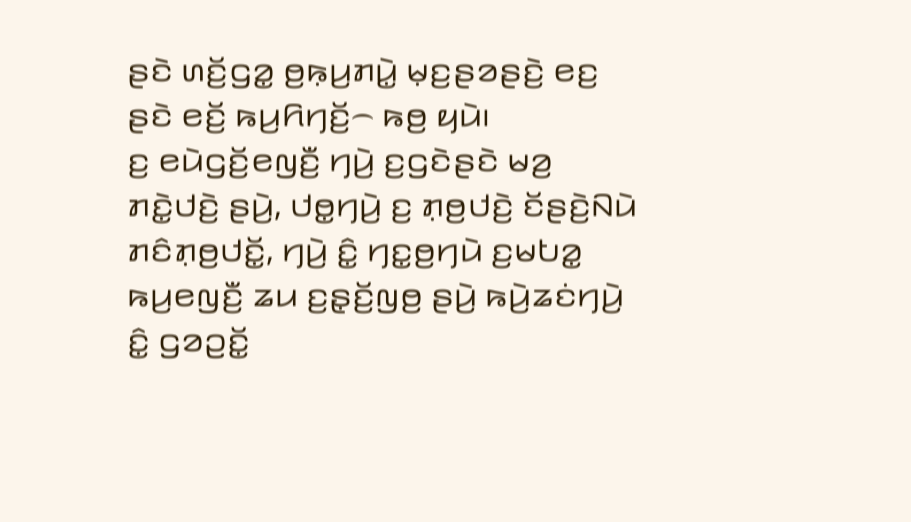ꤔꤢꤧ ꤛꤢꤩ꤬ꤞꤤ꤭ ꤥ꤬ꤒ꤫ꤣ꤬ꤊꤣꤧ꤭ ꤗ꤫ꤢ꤬ꤔꤤꤔꤢꤧ꤬ ꤕꤢ꤬ ꤔꤢꤧ ꤕꤢꤩ꤬ ꤒꤣ꤬ꤖꤚꤢꤩ꤬꤮ ꤒꤥ꤬ ꤟꤣꤧ꤯
ꤢ꤬ ꤕꤣꤧꤞꤢꤩ꤬ꤕꤜꤢꤪ꤬ ꤚꤣꤧ꤬ ꤢ꤬ꤞꤢꤧꤔꤢꤧ ꤗꤤ꤬ ꤊꤢꤧ꤭ꤓꤢꤧ꤬ ꤔꤣꤧ꤬, ꤓꤥ꤭ꤚꤣꤧ꤬ ꤢ꤬ ꤊ꤫ꤥ꤬ꤓꤢꤧ꤬ ꤢꤩꤔꤢꤧ꤬ꤡꤣꤧ ꤊꤢꤨꤊ꤫ꤥ꤬ꤓꤢꤩ꤭, ꤚꤣꤧ꤬ ꤢꤨ꤭ ꤚꤢ꤭ꤥ꤬ꤚꤣꤧ ꤢ꤬ꤗꤝꤤ꤭ ꤒꤣ꤬ꤕꤜꤢꤪ꤬ ꤘꤣ ꤢ꤬ꤔ꤫ꤢꤩ꤬ꤜꤥ꤬ ꤔꤣꤧ꤬ ꤒꤣꤧ꤬ꤘꤢꤦꤚꤣꤧ꤬ ꤢꤨ꤭ ꤞꤤꤑꤢꤩ꤭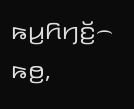ꤒꤣ꤬ꤖꤚꤢꤩ꤬꤮ ꤒꤥ꤬,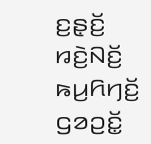ꤢ꤬ꤔ꤫ꤢꤩ꤬ ꤙꤢꤧ꤬ꤡꤢꤩ꤬ ꤒꤣ꤬ꤖꤚꤢꤩ꤬ ꤞꤤꤑꤢꤩ꤭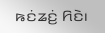ꤒꤢꤦꤘꤢꤦ꤬ ꤖꤢꤧ꤯